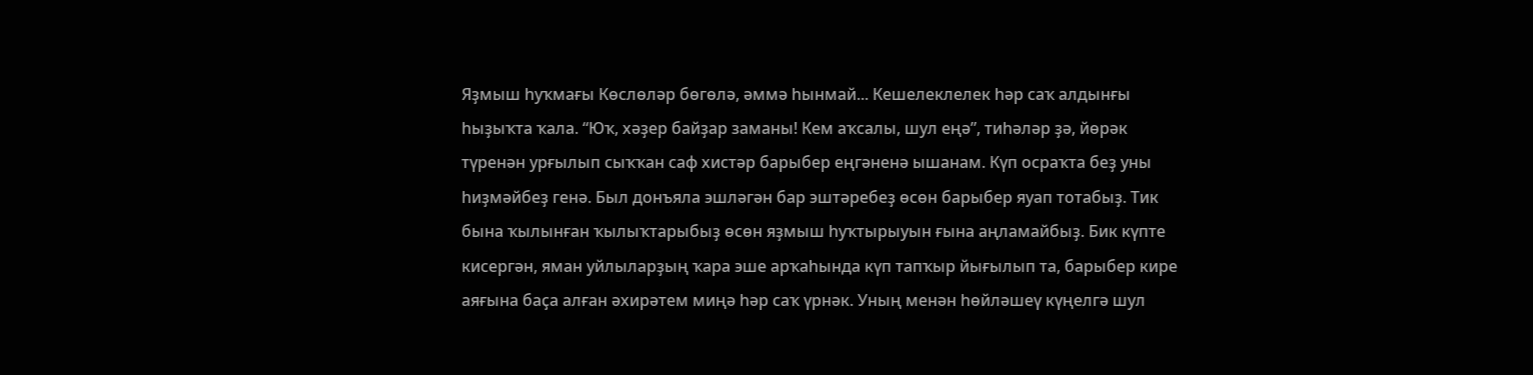Яҙмыш һуҡмағы Көслөләр бөгөлә, әммә һынмай... Кешелеклелек һәр саҡ алдынғы һыҙыҡта ҡала. “Юҡ, хәҙер байҙар заманы! Кем аҡсалы, шул еңә”, тиһәләр ҙә, йөрәк түренән урғылып сыҡҡан саф хистәр барыбер еңгәненә ышанам. Күп осраҡта беҙ уны һиҙмәйбеҙ генә. Был донъяла эшләгән бар эштәребеҙ өсөн барыбер яуап тотабыҙ. Тик бына ҡылынған ҡылыҡтарыбыҙ өсөн яҙмыш һуҡтырыуын ғына аңламайбыҙ. Бик күпте кисергән, яман уйлыларҙың ҡара эше арҡаһында күп тапҡыр йығылып та, барыбер кире аяғына баҫа алған әхирәтем миңә һәр саҡ үрнәк. Уның менән һөйләшеү күңелгә шул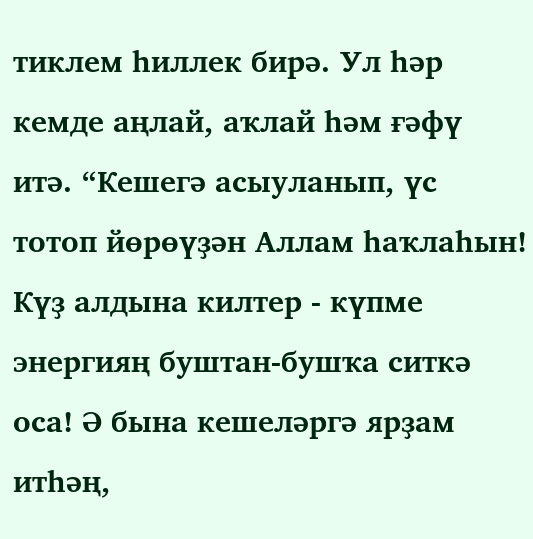тиклем һиллек бирә. Ул һәр кемде аңлай, аҡлай һәм ғәфү итә. “Кешегә асыуланып, үс тотоп йөрөүҙән Аллам һаҡлаһын! Күҙ алдына килтер - күпме энергияң буштан-бушҡа ситкә оса! Ә бына кешеләргә ярҙам итһәң,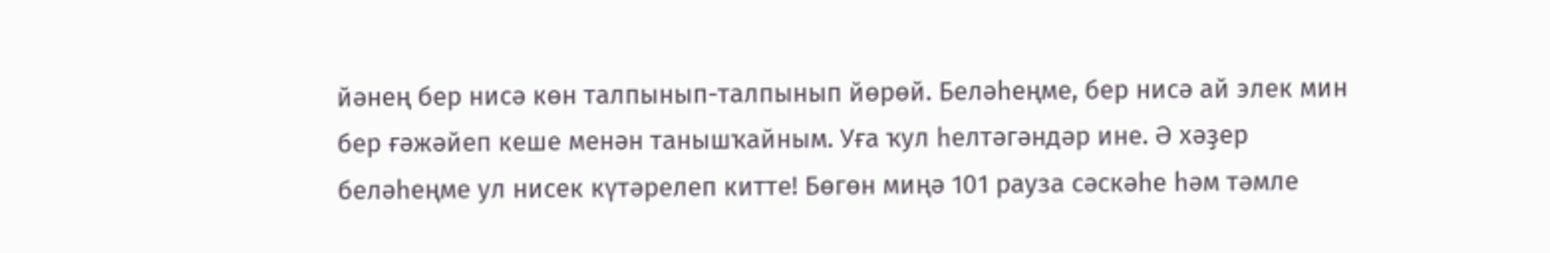йәнең бер нисә көн талпынып-талпынып йөрөй. Беләһеңме, бер нисә ай элек мин бер ғәжәйеп кеше менән танышҡайным. Уға ҡул һелтәгәндәр ине. Ә хәҙер беләһеңме ул нисек күтәрелеп китте! Бөгөн миңә 101 рауза сәскәһе һәм тәмле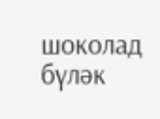шоколад бүләк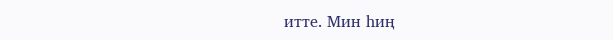итте. Мин һиң